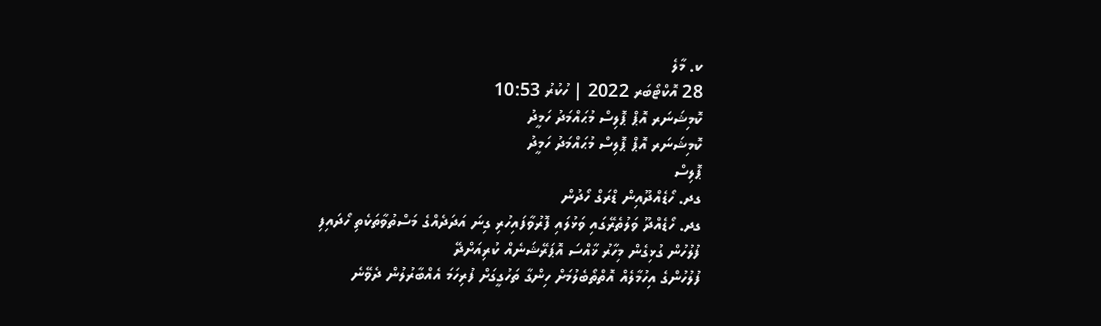ކ. މާލެ
28 އޮކްޓޯބަރ 2022 | ހުކުރު 10:53
ކޮމިޝަނަރ އޮޕް ޕޮލިސް މުޙައްމަދު ހަމީދު
ކޮމިޝަނަރ އޮޕް ޕޮލިސް މުޙައްމަދު ހަމީދު
ޕޮލިސް
ގދ. ހޯޑެއްދޫއިން ޑްރަގް ހޯދުން
ގދ. ހޯޑެއްދޫ ވަލުތެރޭގައި ވަޅުލައި ފޮރުވާފައިހުރި ގިނަ އަދަދެއްގެ މަސްތުވާތަކެތި ހޯދައިފި
ފުލުހުން ގުޅިގެން މިހާރު ޚާއްސަ އޮޕަރޭޝަނެއް ކުރިއަށްދޭ
ފުލުހުންގެ އިހުމާލެއް އޮތްތޯބެލުމަށް ހިންގާ ތަހުގީގަށް ފުރިހަމަ އެއްބާރުލުން ދެވޭނެ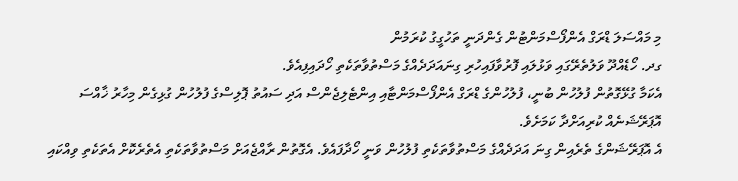މި މައްސަލަ ޑްރަގް އެންފޯސްމަންޓުން ގެންދަނީ ތަހުގީގު ކުރަމުން
ގދ. ހޯޑެއްދޫ ވަލުތެރޭގައި ވަޅުލައި ފޮރުވާފައިހުރި ގިނައަދަދެއްގެ މަސްތުވާތަކެތި ހޯދައިފިއެވެ.
އެކަމާ ގުޅޭގޮތުން ފުލުހުން ބުނީ، ފުލުހުންގެ ޑްރަގް އެންފޯސްމަންޓާއި އިންޓެލިޖެންސް އަދި ސައުތު ޕޮލިސްގެ ފުލުހުން ގުޅިގެން މިހާރު ޚާއްސަ އޮޕަރޭޝަނެއް ކުރިއަށްދާ ކަމަށެވެ.
އެ އޮޕަރޭޝަންގެ ތެރެއިން ގިނަ އަދަދެއްގެ މަސްތުވާތަކެތި ފުލުހުން ވަނީ ހޯދާފައެވެ. އެގޮތުން ރާއްޖެއަށް މަސްތުވާތަކެތި އެތެރެކޮށް އެތަކެތި ވިއްކައި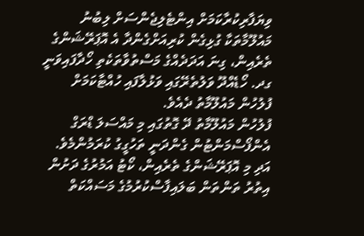ވިޔަފާރިކުރާކަމަށް އިންޓެލިޖެންސަށް ލިބުނު މައުލޫމާތަކާ ގުޅިގެން ކުރިއަށްގެންދާ އެ އޮޕަރޭޝަންގެ ތެރެއިން، ގިނަ އަދަދެއްގެ މަސްތުވާތަކެތި ހޯދާފައިވަނީ ގދ. ހޯޑެއްދޫ ވަލުތެރޭގައި ވަޅުލާފައި ހުއްޓާކަމަށް ފުލުހުން މައުލޫމާތު ދެއެވެ.
ފުލުހުން މައުލޫމާތު ދޭ ގޮތުގައި މި މައްސަލަ ޑްރަގް އެންފޯސްމަންޓުން ގެންދަނީ ތަހުގީގު ކުރަމުންމެވެ. އަދި މި އޮޕަރޭޝަންގެ ތެރެއިން، ކޯޓު އަމުރުގެ ދަށުން އިތުރު ތަންތަން ބަލައިފާސްކުރުމުގެ މަސައްކަތް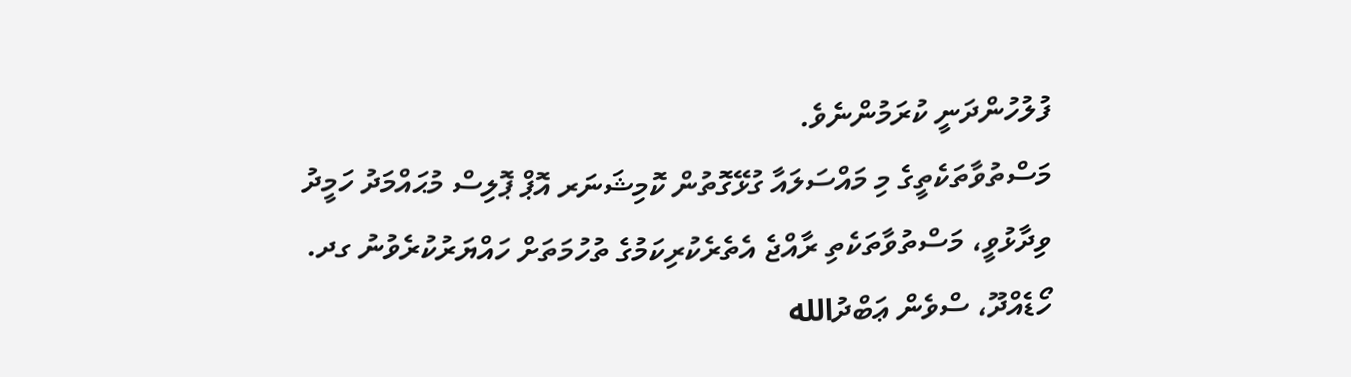ފުލުހުންދަނީ ކުރަމުންނެވެ.
މަސްތުވާތަކެތީގެ މި މައްސަލައާ ގުޅޭގޮތުން ކޮމިޝަނަރ އޮޕް ޕޮލިސް މުޙައްމަދު ހަމީދު ވިދާޅުވީ، މަސްތުވާތަކެތި ރާއްޖެ އެތެރެކުރިކަމުގެ ތުހުމަތަށް ހައްޔަރުކުރެވުނު ގދ. ހޯޑެއްދޫ، ސްވެން ޢަބްދުالله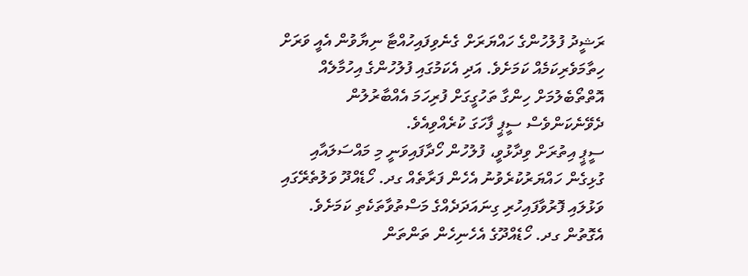ރަޝީދު ފުލުހުންގެ ހައްޔަރަށް ގެނެވިފައިހުއްޓާ ނިޔާވުން އެއީ ވަރަށް ހިތާމަވެރިކަމެއް ކަމަށެވެ. އަދި އެކަމުގައި ފުލުހުންގެ އިހުމާލެއް އޮތްތޯބެލުމަށް ހިންގާ ތަހުގީގަށް ފުރިހަމަ އެއްބާރުލުން ދެވޭނެކަންވެސް ސީޕީ ފާހަގަ ކުރެއްވިއެވެ.
ސީޕީ އިތުރަށް ވިދާޅުވީ، ފުލުހުން ހޯދާފައިވަނީ މި މައްސަލައާއި ގުޅިގެން ހައްޔަރުކުރެވުނު އެހެން ފަރާތެއް ގދ. ހޯޑެއްދޫ ވަލުތެރޭގައި ވަޅުލައި ފޮރުވާފައިހުރި ގިނައަދަދެއްގެ މަސްތުވާތަކެތި ކަމަށެވެ. އެގޮތުން ގދ. ހޯޑެއްދޫގެ އެހެނިހެން ތަންތަން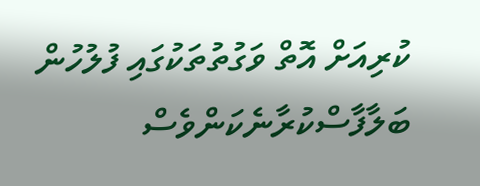ކުރިއަށް އޮތް ވަގުތުތަކުގައި ފުލުހުން ބަލާފާސްކުރާނެކަންވެސް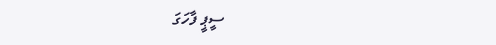ސީޕީ ފާހަގަ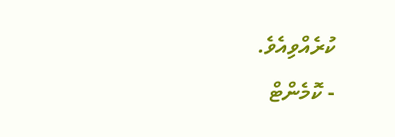ކުރެއްވިއެވެ.
- ކޮމެންޓް